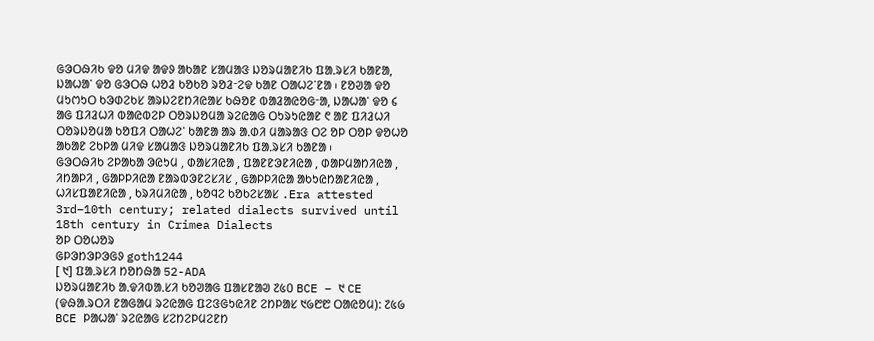ᱜᱳᱛᱷᱤᱠ ᱫᱚ ᱢᱤᱫ ᱟᱫᱽ ᱟᱠᱟᱱ ᱥᱟᱢᱟᱝ ᱡᱚᱨᱢᱟᱱᱤᱠ ᱯᱟᱹᱨᱥᱤ ᱠᱟᱱᱟ, ᱡᱟᱦᱟᱸ ᱫᱚ ᱜᱳᱛᱷ ᱦᱚᱲ ᱠᱚᱠᱚ ᱨᱚᱲᱼᱮᱫ ᱠᱟᱱ ᱛᱟᱦᱮᱸᱱᱟ ᱾ ᱱᱚᱣᱟ ᱫᱚ ᱢᱩᱬᱩᱛ ᱠᱳᱰᱮᱠᱥ ᱟᱨᱡᱮᱱᱴᱤᱭᱟᱥ ᱠᱷᱚᱱ ᱵᱟᱲᱟᱭᱚᱜᱼᱟ, ᱡᱟᱦᱟᱸ ᱫᱚ ᱔ ᱟᱜ ᱯᱤᱲᱦᱤ ᱵᱟᱭᱵᱮᱞ ᱛᱚᱨᱡᱚᱢᱟ ᱨᱮᱭᱟᱜ ᱛᱩᱨᱩᱭᱟᱱ ᱖ ᱟᱱ ᱯᱤᱲᱦᱤ ᱛᱚᱨᱡᱚᱢᱟ ᱠᱚᱯᱤ ᱛᱟᱦᱮᱸ ᱠᱟᱱᱟ ᱟᱨ ᱟᱹᱰᱤ ᱢᱟᱨᱟᱝ ᱛᱮ ᱚᱞ ᱛᱚᱞ ᱫᱚᱦᱚ ᱟᱠᱟᱱ ᱮᱠᱞᱟ ᱢᱤᱫ ᱥᱟᱢᱟᱝ ᱡᱚᱨᱢᱟᱱᱤᱠ ᱯᱟᱹᱨᱥᱤ ᱠᱟᱱᱟ ᱾
ᱜᱳᱛᱷᱤᱠ ᱮᱞᱟᱠᱟ ᱳᱭᱩᱢ , ᱰᱟᱥᱤᱭᱟ , ᱯᱟᱱᱱᱳᱱᱤᱭᱟ , ᱰᱟᱞᱢᱟᱴᱤᱭᱟ , ᱤᱴᱟᱞᱤ , ᱜᱟᱞᱞᱤᱭᱟ ᱱᱟᱨᱵᱳᱱᱮᱥᱤᱥ , ᱜᱟᱞᱞᱤᱭᱟ ᱟᱠᱩᱭᱴᱟᱱᱤᱭᱟ , ᱦᱤᱥᱯᱟᱱᱤᱭᱟ , ᱠᱨᱤᱢᱤᱭᱟ , ᱠᱚᱧᱮ ᱠᱚᱠᱮᱥᱟᱥ .Era attested 3rd–10th century; related dialects survived until 18th century in Crimea Dialects
ᱚᱞ ᱛᱚᱦᱚᱨ
ᱜᱞᱳᱴᱳᱞᱳᱜᱽ goth1244
[ ᱑] ᱯᱟᱹᱨᱥᱤ ᱴᱚᱴᱷᱟ 52-ADA
ᱡᱚᱨᱢᱟᱱᱤᱠ ᱟᱹᱫᱤᱵᱟᱹᱥᱤ ᱠᱚᱣᱟᱜ ᱯᱟᱥᱱᱟᱣ ᱗᱕᱐ BCE – ᱑ CE (ᱫᱷᱟᱹᱨᱛᱤ ᱱᱟᱜᱟᱢ ᱨᱮᱭᱟᱜ ᱯᱮᱝᱜᱩᱭᱤᱱ ᱮᱴᱞᱟᱥ ᱑᱙᱘᱘ ᱛᱟᱭᱚᱢ): ᱗᱕᱙ BCE ᱞᱟᱦᱟᱸ ᱨᱮᱭᱟᱜ ᱥᱮᱴᱮᱞᱢᱮᱱᱴ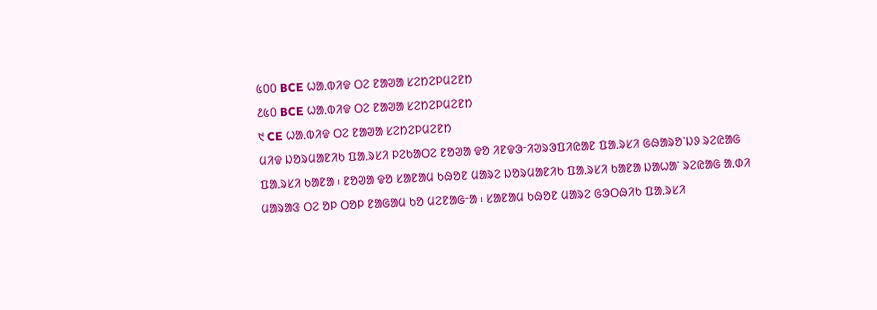᱕᱐᱐ BCE ᱦᱟᱹᱵᱤᱫ ᱛᱮ ᱱᱟᱣᱟ ᱥᱮᱴᱮᱞᱢᱮᱱᱴ
᱒᱕᱐ BCE ᱦᱟᱹᱵᱤᱫ ᱛᱮ ᱱᱟᱣᱟ ᱥᱮᱴᱮᱞᱢᱮᱱᱴ
᱑ CE ᱦᱟᱹᱵᱤᱫ ᱛᱮ ᱱᱟᱣᱟ ᱥᱮᱴᱮᱞᱢᱮᱱᱴ
ᱢᱤᱫ ᱡᱚᱨᱢᱟᱱᱤᱠ ᱯᱟᱹᱨᱥᱤ ᱞᱮᱠᱟᱛᱮ ᱱᱚᱣᱟ ᱫᱚ ᱤᱱᱫᱳᱼᱤᱣᱨᱳᱯᱤᱭᱟᱱ ᱯᱟᱹᱨᱥᱤ ᱜᱷᱟᱨᱚᱸᱡᱽ ᱨᱮᱭᱟᱜ ᱯᱟᱹᱨᱥᱤ ᱠᱟᱱᱟ ᱾ ᱱᱚᱣᱟ ᱫᱚ ᱥᱟᱱᱟᱢ ᱠᱷᱚᱱ ᱢᱟᱨᱮ ᱡᱚᱨᱢᱟᱱᱤᱠ ᱯᱟᱹᱨᱥᱤ ᱠᱟᱱᱟ ᱡᱟᱦᱟᱸ ᱨᱮᱭᱟᱜ ᱟᱹᱰᱤ ᱢᱟᱨᱟᱝ ᱛᱮ ᱚᱞ ᱛᱚᱞ ᱱᱟᱜᱟᱢ ᱠᱚ ᱢᱮᱱᱟᱜᱼᱟ ᱾ ᱥᱟᱱᱟᱢ ᱠᱷᱚᱱ ᱢᱟᱨᱮ ᱜᱳᱛᱷᱤᱠ ᱯᱟᱹᱨᱥᱤ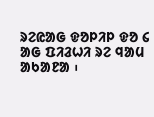ᱨᱮᱭᱟᱜ ᱫᱚᱞᱤᱞ ᱫᱚ ᱔ ᱟᱜ ᱯᱤᱲᱦᱤ ᱨᱮ ᱧᱟᱢ ᱟᱠᱟᱱᱟ ᱾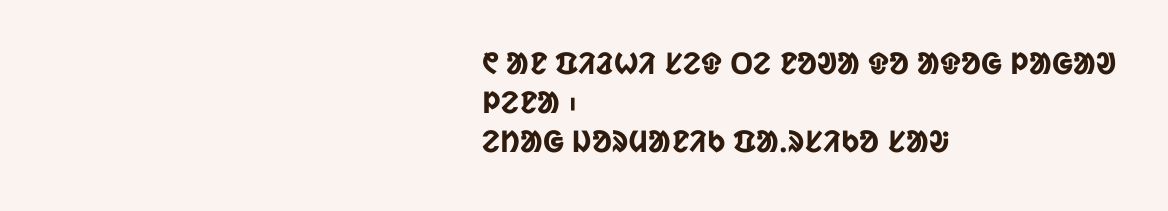᱖ ᱟᱱ ᱯᱤᱲᱦᱤ ᱥᱮᱫ ᱛᱮ ᱱᱚᱣᱟ ᱫᱚ ᱟᱫᱚᱜ ᱞᱟᱜᱟᱣ ᱞᱮᱱᱟ ᱾
ᱮᱴᱟᱜ ᱡᱚᱨᱢᱟᱱᱤᱠ ᱯᱟᱹᱨᱥᱤᱠᱚ ᱥᱟᱶ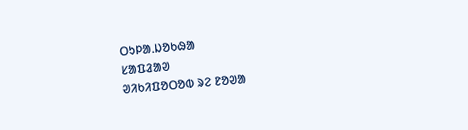ᱛᱩᱞᱟᱹᱡᱚᱠᱷᱟ
ᱥᱟᱯᱲᱟᱣ
ᱣᱤᱠᱤᱯᱚᱛᱚᱵ ᱨᱮ ᱱᱚᱣᱟ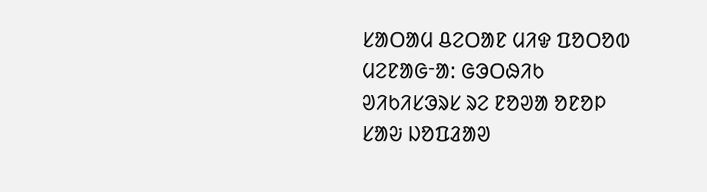ᱥᱟᱛᱟᱢ ᱪᱮᱛᱟᱱ ᱢᱤᱫ ᱯᱚᱛᱚᱵ ᱢᱮᱱᱟᱜᱼᱟ: ᱜᱳᱛᱷᱤᱠ
ᱣᱤᱠᱤᱥᱳᱨᱥ ᱨᱮ ᱱᱚᱣᱟ ᱚᱱᱚᱞ ᱥᱟᱶ ᱡᱚᱯᱲᱟᱣ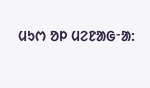ᱢᱩᱬ ᱚᱞ ᱢᱮᱱᱟᱜᱼᱟ: